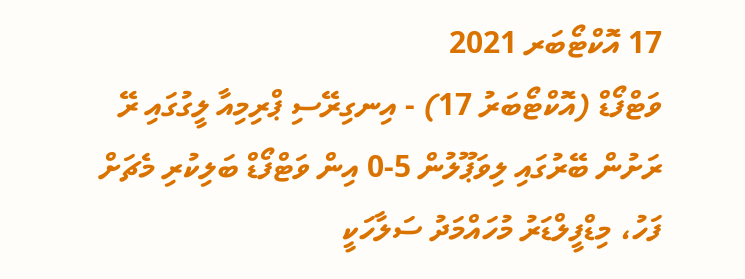17 އޮކްޓޯބަރ 2021
ވަޓްފޯޑް (އޮކްޓޯބަރު 17) - އިނގިރޭސި ޕްރިމިއާ ލީގުގައި ރޭ ރަށުން ބޭރުގައި ލިވަޕޫލުން 5-0 އިން ވަޓްފޯޑް ބަލިކުރި މެޗަށް ފަހު، މިޑްފީލްޑަރު މުހައްމަދު ސަލާހަކީ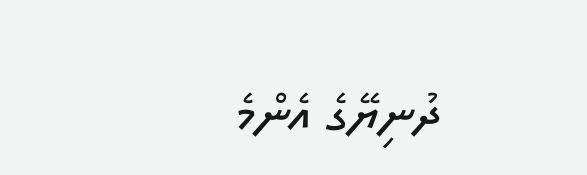ދުނިޔޭގެ އެންމެ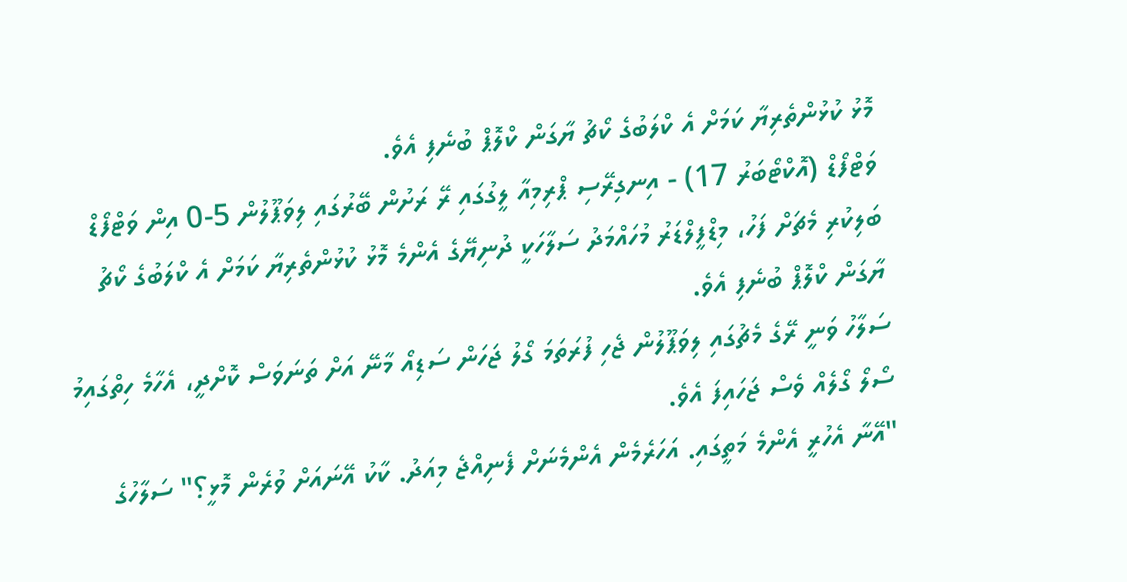މޮޅު ކުޅުންތެރިޔާ ކަމަށް އެ ކްލަބުގެ ކޯޗު ޔާގަން ކްލޮޕް ބުނެފި އެވެ.
ވަޓްފޯޑް (އޮކްޓޯބަރު 17) - އިނގިރޭސި ޕްރިމިއާ ލީގުގައި ރޭ ރަށުން ބޭރުގައި ލިވަޕޫލުން 5-0 އިން ވަޓްފޯޑް ބަލިކުރި މެޗަށް ފަހު، މިޑްފީލްޑަރު މުހައްމަދު ސަލާހަކީ ދުނިޔޭގެ އެންމެ މޮޅު ކުޅުންތެރިޔާ ކަމަށް އެ ކްލަބުގެ ކޯޗު ޔާގަން ކްލޮޕް ބުނެފި އެވެ.
ސަލާހު ވަނީ ރޭގެ މެޗުގައި ލިވަޕޫލުން ޖެހި ފުރަތަމަ ގޯލު ޖަހަން ސަޑިއޯ މާނޭ އަށް ތަނަވަސް ކޮށްދީ، އެހާމެ ހިތްގައިމު ސޯލޯ ގޯލެއް ވެސް ޖަހައިފަ އެވެ.
"އޭނާ އެހުރީ އެންމެ މަތީގައި. އަހަރެމެން އެންމެނަށް ފެނިއްޖެ މިއަދު. ކާކު އޭނައަށް ވުރެން މޮޅީ؟" ސަލާހުގެ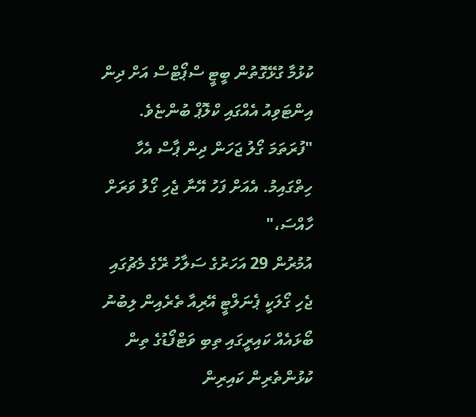ކުޅުމާ ގުޅޭގޮތުން ބީޓީ ސްޕޯޓްސް އަށް ދިން އިންޓަވިއު އެއްގައި ކްލޮޕް ބުންޏެވެ.
"ފުރަތަމަ ގޯލު ޖަހަން ދިން ޕާސް އެހާ ހިތްގައިމު. އެއަށް ފަހު އޭނާ ޖެހި ގޯލު ވަރަށް ހާއްސަ،"
އުމުރުން 29 އަހަރުގެ ސަލާހު ރޭގެ މެޗުގައި ޖެހި ގޯލަކީ ޕެނަލްޓީ އޭރިއާ ތެރެއިން ލިބުނު ބޯޅައެއް ކައިރީގައި ތިބި ވަޓްފޯޑުގެ ތިން ކުޅުންތެރިން ކައިރިން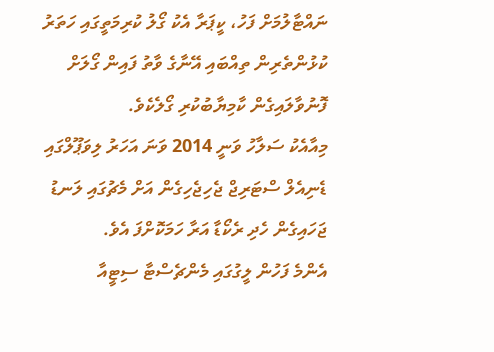ނައްޓާލުމަށް ފަހު، ކީޕަރާ އެކު ގޯލު ކުރިމަތީގައި ހަތަރު ކުޅުންތެރިން ތިއްބައި އޭނާގެ ވާތު ފައިން ގޯލަށް ފޮނުވާލައިގެން ކާމިޔާބުކުރި ގޯލެކެވެ.
މިއާއެކު ސަލާހު ވަނީ 2014 ވަނަ އަހަރު ލިވަޕޫލްގައި ޑެނިއެލް ސްޓަރިޖް ޖެހިޖެހިގެން އަށް މެޗުގައި ލަނޑު ޖަހައިގެން ހެދި ރެކޯޑާ އަރާ ހަމަކޮށްފަ އެވެ.
އެންމެ ފަހުން ލީގުގައި މެންޗެސްޓާ ސިޓީއާ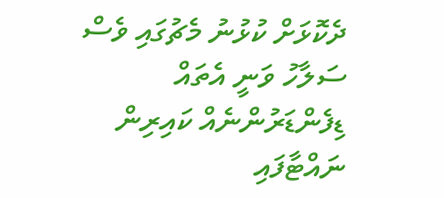ދެކޮޅަށް ކުޅުނު މެޗުގައި ވެސް ސަލާހު ވަނީ އެތައް ޑިފެންޑަރުންނެއް ކައިރިން ނައްޓާފައި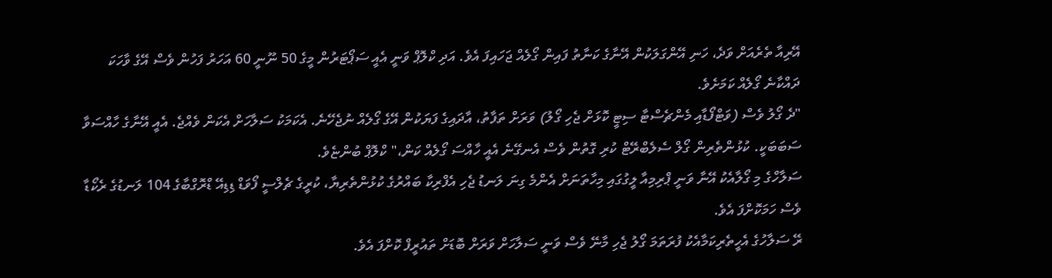އޭރިއާ ތެރެއަށް ވަދެ، ހަނި އޭންގަލަކުން އޭނާގެ ކަނާތު ފައިން ގޯލެއް ޖަހައިފަ އެވެ. އަދި ކްލޮޕް ވަނީ އެއީ ސަޕޯޓަރުން މީގެ 50 ނޫނީ 60 އަހަރު ފަހުން ވެސް އޭގެ ވާހަކަ ދައްކާނެ ގޯލެއް ކަމަށެވެ.
"ދެ ގޯލު ވެސް (ވަޓްފޯޑާއި މެންޗެސްޓާ ސިޓީ ކޮޅަށް ޖެހި ގޯލު) ވަރަށް ތަފާތު، އާދައިގެ ފަޔަކުން އޭގެ ގޯލެއް ނުޖެހޭނެ. އެކަމަކު ސަލާހަށް އެކަން ވެއްޖެ. އެއީ އޭނާގެ ހާއްސަވާ ސަބަބަކީ. ކުޅުންތެރިން ގޯލް ސެލެބްރޭޓް ކުރި ގޮތުން ވެސް އެނގޭނެ އެއީ ހާއްސަ ގޯލެއް ކަން،" ކްލޮޕް ބުންޏެވެ.
ސަލާހްގެ މި ގޯލާއެކު އޭނާ ވަނީ ޕްރިމިއާ ލީގުގައި މިހާތަނަށް އެންމެ ގިނަ ލަނޑު ޖެހި އެފްރިކާ ބައްރުގެ ކުޅުންތެރިޔާ، ކުރީގެ ޗެލްސީ ފޯވަޑް ޑިޑިއޭ ޑްރޮގްބާގެ 104 ލަނޑުގެ ރެކޯޑާ ވެސް ހަމަކޮށްފަ އެވެ.
ރޭ ސަލާހުގެ އެހީތެރިކަމާއެކު ފުރަތަމަ ގޯލު ޖެހި މާނޭ ވެސް ވަނީ ސަލާހަށް ވަރަށް ބޮޑަށް ތައުރީފް ކޮށްފަ އެވެ.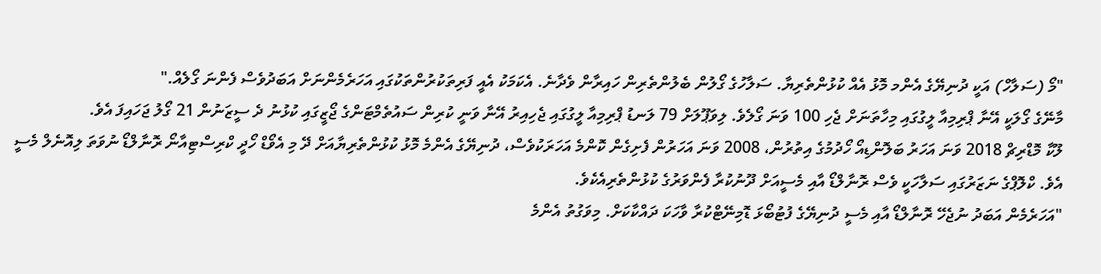"މޯ (ސަލާހް) އަކީ ދުނިޔޭގެ އެންމ މޮޅު އެއް ކުޅުންތެރިޔާ. ސަލާހުގެ ގޯލުން ބެލުންތެރިން ހައިރާން ވެދާނެ. އެކަމަކު އެއީ ފަރިތަކުރުންތަކުގައި އަހަރެމެންނަށް އަބަދުވެސް ފެންނަ ގޯލެއް."
މާނޭގެ ގޯލަކީ އޭނާ ޕްރިމިއާ ލީގުގައި މިހާތަނަށް ޖެހި 100 ވަނަ ގޯލެވެ. ލިވަޕޫލަށް 79 ލަނޑު ޕްރިމިއާ ލީގުގައި ޖެހިއިރު އޭނާ ވަނީ ކުރިން ސައުތެމްޓަންގެ ޖޯޒީގައި ކުޅުނު ދެ ސީޒަނުން 21 ގޯލު ޖަހައިފަ އެވެ.
ލޫކާ މޮޑްރިޗް 2018 ވަނަ އަހަރު ބަލޮންޑިއޯ ހޯދުމުގެ އިތުރުން، 2008 ވަނަ އަހަރުން ފެށިގެން ކޮންމެ އަހަރަކުވެސް، ދުނިޔޭގެ އެންމެ މޮޅު ކުޅުންތެރިޔާއަށް ދޭ މި އެވޯޑް ހޯދީ ކްރިސްޓިއާނޯ ރޮނާލްޑޯ ނުވަތަ ލިއޮނެލް މެސީ އެވެ. ކްލޮޕްގެ ނަޒަރުގައި ސަލާހަކީ ވެސް ރޮނާލްޑޯ އާއި މެސީއަށް ދޫނުކުރާ ފެންވަރުގެ ކުޅުންތެރިއެކެވެ.
"އަހަރެމެން އަބަދު ނުޖެހޭ ރޮނާލްޑޯ އާއި މެސީ ދުނިޔޭގެ ފުޓުބޯޅަ ޑޮމިނޭޓްކުރާ ވާހަކަ ދައްކާކަށް. މިވަގުތު އެންމެ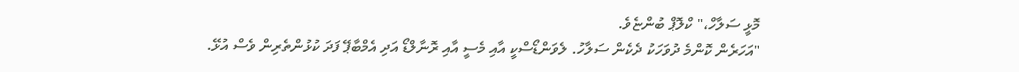މޮޅީ ސަލާހް،" ކްލޮޕް ބުންޏެވެ.
"އަހަރެން ކޮންމެ ދުވަހަކު ދެކެން ސަލާހު. ލެވަންޑޯސްކީ އާއި މެސީ އާއި ރޮނާލްޑޯ އަދި އެމްބާޕޭ ފަދަ ކުޅުންތެރިން ވެސް އުޅޭ.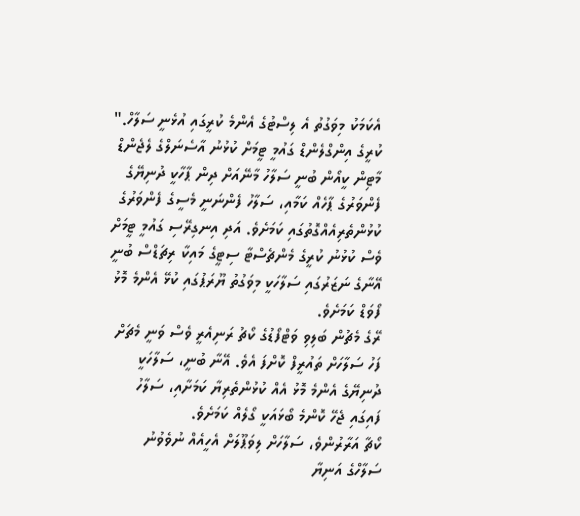އެކަމަކު މިވަގުތު އެ ލިސްޓުގެ އެންމެ ކުރީގައި އުޅެނީ ސަލާހް."
ކުރީގެ އިންގްލެންޑް ގައުމީ ޓީމަށް ކުޅުނު އާސެނަލްގެ ލެޖެންޑް މާޓިން ކީއޯން ބުނީ ސަލާހު މާނޭއަށް ދިން ޕާހާކީ ދުނިޔޭގެ ފެންވަރުގެ ޕާހެއް ކަމާއި، ސަލާހު ފެންނަނީ މެސީގެ ފެންވަރުގެ ކުޅުންތެރިއެއްގޮތުގައި ކަމަށެވެ. އަދި އިނގިރޭސި ގައުމީ ޓީމަށް ވެސް ކުޅުނު ކުރީގެ މެންޗެސްޓާ ސިޓީގެ މައިކާ ރިޗަޑްސް ބުނީ އޭނާގެ ނަޒަރުގައި ސަލާހަކީ މިވަގުތު ޔޫރަޕުގައި ކުޅޭ އެންމެ މޮޅު ފޯވަޑް ކަމަށެވެ.
ރޭގެ މެޗުން ބަލިވި ވަޓްފޯޑުގެ ކޯޗު ރަނިއެރީ ވެސް ވަނީ މެޗަށް ފަހު ސަލާހަށް ތައުރީފް ކޮށްފަ އެވެ. އޭނާ ބުނީ، ސަލާހަކީ ދުނިޔޭގެ އެންމެ މޮޅު އެއް ކުޅުންތެރިޔާ ކަމަށާއި، ސަލާހު ފައިގައި ޖެހޭ ކޮންމެ ބޯޅައަކީ ގޯލެއް ކަމަށެވެ.
ކޯޗާ އަރާރުންވެ، ސަލާހަށް ލިވަޕޫލަށް އެހީއެއް ނުވެވުނު
ސަލާހްގެ އަނިޔާ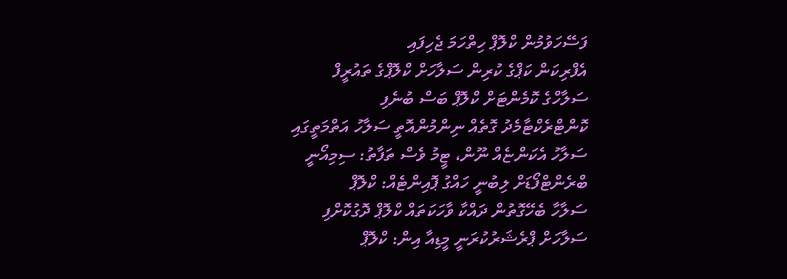ފަސޭހަވުމުން ކްލޮޕް ހިތްހަމަ ޖެހިފައި
އެފްރިކަން ކަޕްގެ ކުރިން ސަލާހަށް ކްލޮޕްގެ ތައުރީފް
ސަލާހްގެ ކޮމެންޓަށް ކްލޮޕް ބަސް ބުނެފި
ކޮންޓްރެކްޓާމެދު ގޮތެއް ނިންމުންއޮތީ ސަލާހު އަތްމަތީގައި
ސަލާހު އެކަންޏެއް ނޫން، ޓީމު ވެސް ތަފާތު: ސިމިއޯނީ
ބްރެންޓްފޯޑަށް ލިބުނީ ހައްގު ޕޮއިންޓެއް: ކްލޮޕް
ސަލާހާ ބެހޭގޮތުން ދައްކާ ވާހަކަތައް ކްލޮޕް ދޮގުކޮށްފި
ސަލާހަށް ޕްރެޝަރުކުރަނީ މީޑިއާ އިން: ކްލޮޕް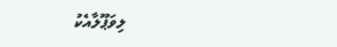ލިވަޕޫލާއެކު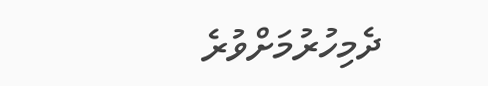ދެމިހުރުމަށްވުރެ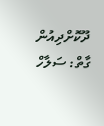ދޫކޮށްދިއުން ގާތް: ސަލާހް